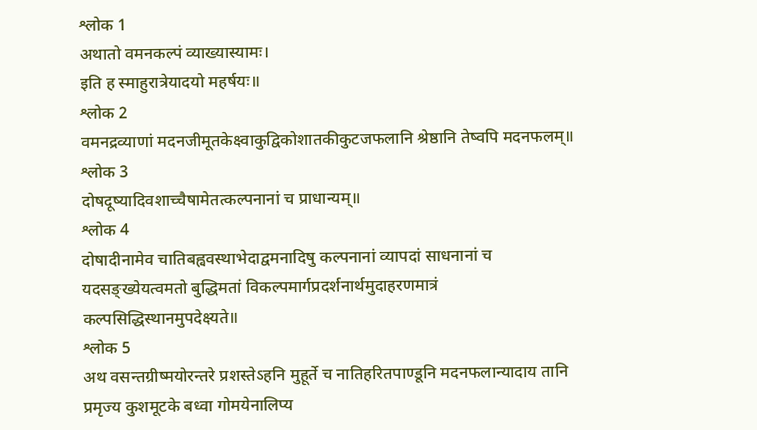श्लोक 1
अथातो वमनकल्पं व्याख्यास्यामः।
इति ह स्माहुरात्रेयादयो महर्षयः॥
श्लोक 2
वमनद्रव्याणां मदनजीमूतकेक्ष्वाकुद्विकोशातकीकुटजफलानि श्रेष्ठानि तेष्वपि मदनफलम्॥
श्लोक 3
दोषदूष्यादिवशाच्चैषामेतत्कल्पनानां च प्राधान्यम्॥
श्लोक 4
दोषादीनामेव चातिबह्ववस्थाभेदाद्वमनादिषु कल्पनानां व्यापदां साधनानां च यदसङ्ख्येयत्वमतो बुद्धिमतां विकल्पमार्गप्रदर्शनार्थमुदाहरणमात्रं कल्पसिद्धिस्थानमुपदेक्ष्यते॥
श्लोक 5
अथ वसन्तग्रीष्मयोरन्तरे प्रशस्तेऽहनि मुहूर्ते च नातिहरितपाण्डूनि मदनफलान्यादाय तानि प्रमृज्य कुशमूटके बध्वा गोमयेनालिप्य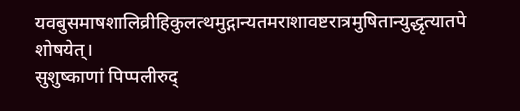यवबुसमाषशालिव्रीहिकुलत्थमुद्गान्यतमराशावष्टरात्रमुषितान्युद्धृत्यातपे शोषयेत्।
सुशुष्काणां पिप्पलीरुद्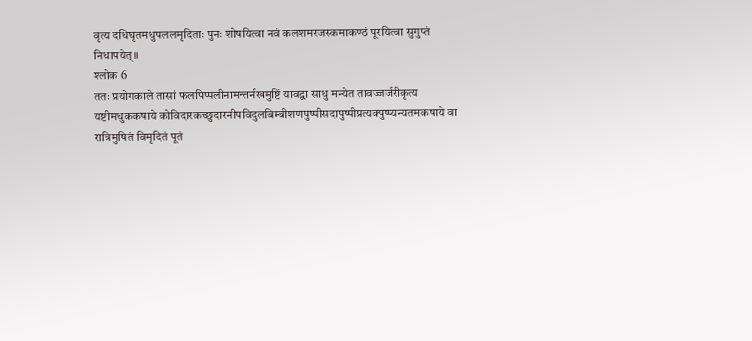वृत्य दधिघृतमधुपललमृदिताः पुनः शोषयित्वा नवं कलशमरजस्कमाकण्ठं पूरयित्वा सुगुप्तं निधापयेत्॥
श्लोक 6
ततः प्रयोगकाले तासां फलपिप्पलीनामन्तर्नखमुष्टिं यावद्वा साधु मन्येत तावज्जर्जरीकृत्य यष्टीमधुककषाये कोविदारकच्छुदारनीपविदुलबिम्बीशणपुष्पीसदापुष्पीप्रत्यक्पुष्प्यन्यतमकषाये वा रात्रिमुषितं विमृदितं पूतं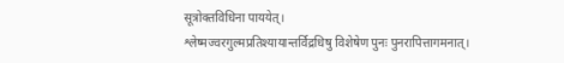सूत्रोक्तविधिना पाययेत्।
श्लेष्मज्वरगुल्मप्रतिश्यायान्तर्विद्रधिषु विशेषेण पुनः पुनरापित्तागमनात्।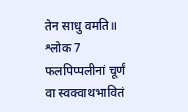तेन साधु वमति॥
श्लोक 7
फलपिप्पलीनां चूर्णं वा स्वक्वाथभावितं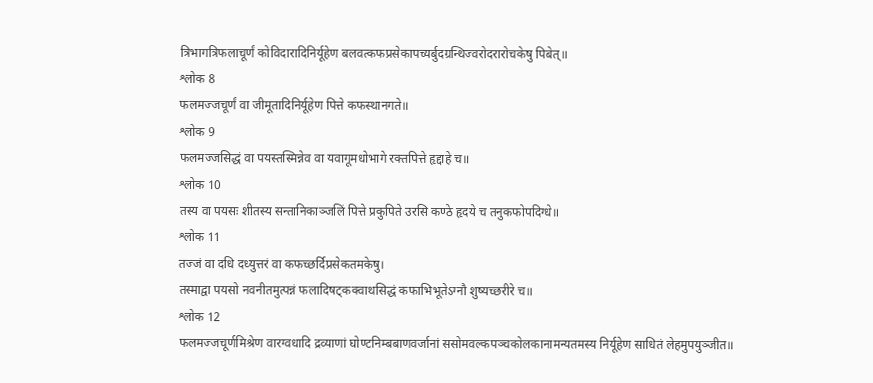त्रिभागत्रिफलाचूर्णं कोविदारादिनिर्यूहेण बलवत्कफप्रसेकापच्यर्बुदग्रन्थिज्वरोदरारोचकेषु पिबेत्॥
श्लोक 8
फलमज्जचूर्णं वा जीमूतादिनिर्यूहेण पित्ते कफस्थानगते॥
श्लोक 9
फलमज्जसिद्धं वा पयस्तस्मिन्नेव वा यवागूमधोभागे रक्तपित्ते हृद्दाहे च॥
श्लोक 10
तस्य वा पयसः शीतस्य सन्तानिकाञ्जलिं पित्ते प्रकुपिते उरसि कण्ठे हृदये च तनुकफोपदिग्धे॥
श्लोक 11
तज्जं वा दधि दध्युत्तरं वा कफच्छर्दिप्रसेकतमकेषु।
तस्माद्वा पयसो नवनीतमुत्पन्नं फलादिषट्कक्वाथसिद्धं कफाभिभूतेऽग्नौ शुष्यच्छरीरे च॥
श्लोक 12
फलमज्जचूर्णमिश्रेण वारग्वधादि द्रव्याणां घोण्टनिम्बबाणवर्जानां ससोमवल्कपञ्चकोलकानामन्यतमस्य निर्यूहेण साधितं लेहमुपयुञ्जीत॥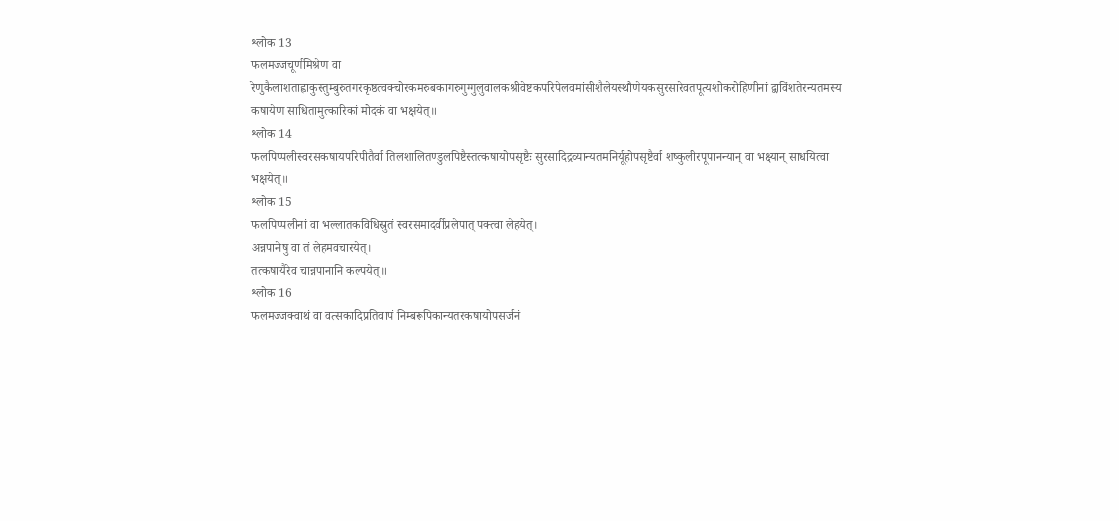श्लोक 13
फलमज्जचूर्णमिश्रेण वा रेणुकैलाशताह्वाकुस्तुम्बुरुतगरकृष्ठत्वक्चोरकमरुबकागरुगुग्गुलुवालकश्रीवेष्टकपरिपेलवमांसीशैलेयस्थौणेयकसुरसारेवतपूत्यशोकरोहिणीनां द्वाविंशतेरन्यतमस्य कषायेण साधितामुत्कारिकां मोदकं वा भक्षयेत्॥
श्लोक 14
फलपिप्पलीस्वरसकषायपरिपीतैर्वा तिलशालितण्डुलपिष्टैस्तत्कषायोपसृष्टैः सुरसादिद्रव्यान्यतमनिर्यूहोपसृष्टैर्वा शष्कुलीरपूपानन्यान् वा भक्ष्यान् साधयित्वा भक्षयेत्॥
श्लोक 15
फलपिप्पलीनां वा भल्लातकविधिस्रुतं स्वरसमादर्वीप्रलेपात् पक्त्वा लेहयेत्।
अन्नपानेषु वा तं लेहमवचारयेत्।
तत्कषायैरेव चान्नपानानि कल्पयेत्॥
श्लोक 16
फलमज्जक्वाथं वा वत्सकादिप्रतिवापं निम्बरूपिकान्यतरकषायोपसर्जनं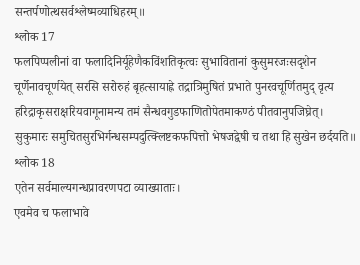सन्तर्पणोत्थसर्वश्लेष्मव्याधिहरम्॥
श्लोक 17
फलपिप्पलीनां वा फलादिनिर्यूहेणैकविंशतिकृत्वः सुभावितानां कुसुमरजःसदृशेन चूर्णेनावचूर्णयेत् सरसि सरोरुहं बृहत्सायाह्ने तद्रात्रिमुषितं प्रभाते पुनरवचूर्णितमुद् वृत्य हरिद्राकृसराक्षरियवागूनामन्य तमं सैन्धवगुडफाणितोपेतमाकण्ठं पीतवानुपजिघ्रेत्।
सुकुमारः समुचितसुरभिर्गन्धसम्पदुत्क्लिष्टकफपित्तो भेषजद्वेषी च तथा हि सुखेन छर्दयति॥
श्लोक 18
एतेन सर्वमाल्यगन्धप्रावरणपटा व्याख्याताः।
एवमेव च फलाभावे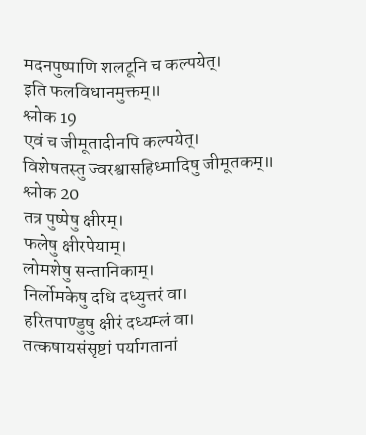मदनपुष्पाणि शलटूनि च कल्पयेत्।
इति फलविधानमुक्तम्॥
श्लोक 19
एवं च जीमूतादीनपि कल्पयेत्।
विशेषतस्तु ज्वरश्वासहिध्मादिषु जीमूतकम्॥
श्लोक 20
तत्र पुष्पेषु क्षीरम्।
फलेषु क्षीरपेयाम्।
लोमशेषु सन्तानिकाम्।
निर्लोमकेषु दधि दध्युत्तरं वा।
हरितपाण्डुषु क्षीरं दध्यम्लं वा।
तत्कषायसंसृष्टां पर्यागतानां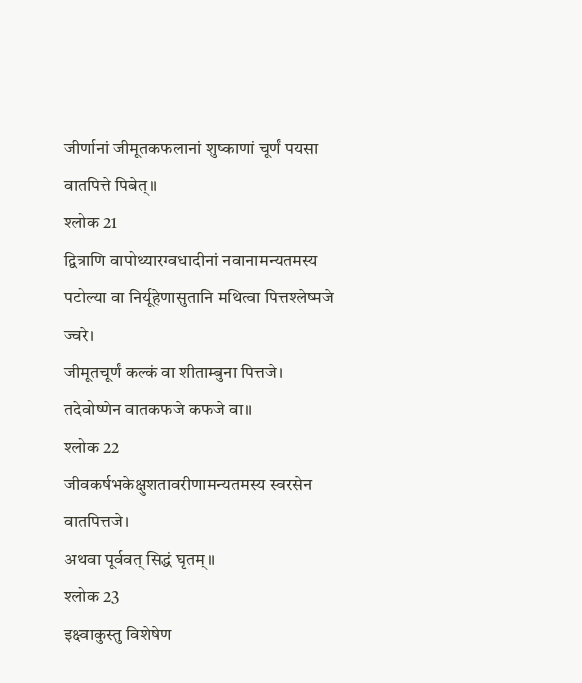जीर्णानां जीमूतकफलानां शुष्काणां चूर्णं पयसा वातपित्ते पिबेत्॥
श्लोक 21
द्वित्राणि वापोथ्यारग्वधादीनां नवानामन्यतमस्य पटोल्या वा निर्यूहेणासुतानि मथित्वा पित्तश्लेष्मजे ज्वरे।
जीमूतचूर्णं कल्कं वा शीताम्बुना पित्तजे।
तदेवोष्णेन वातकफजे कफजे वा॥
श्लोक 22
जीवकर्षभकेक्षुशतावरीणामन्यतमस्य स्वरसेन वातपित्तजे।
अथवा पूर्ववत् सिद्धं घृतम्॥
श्लोक 23
इक्ष्वाकुस्तु विशेषेण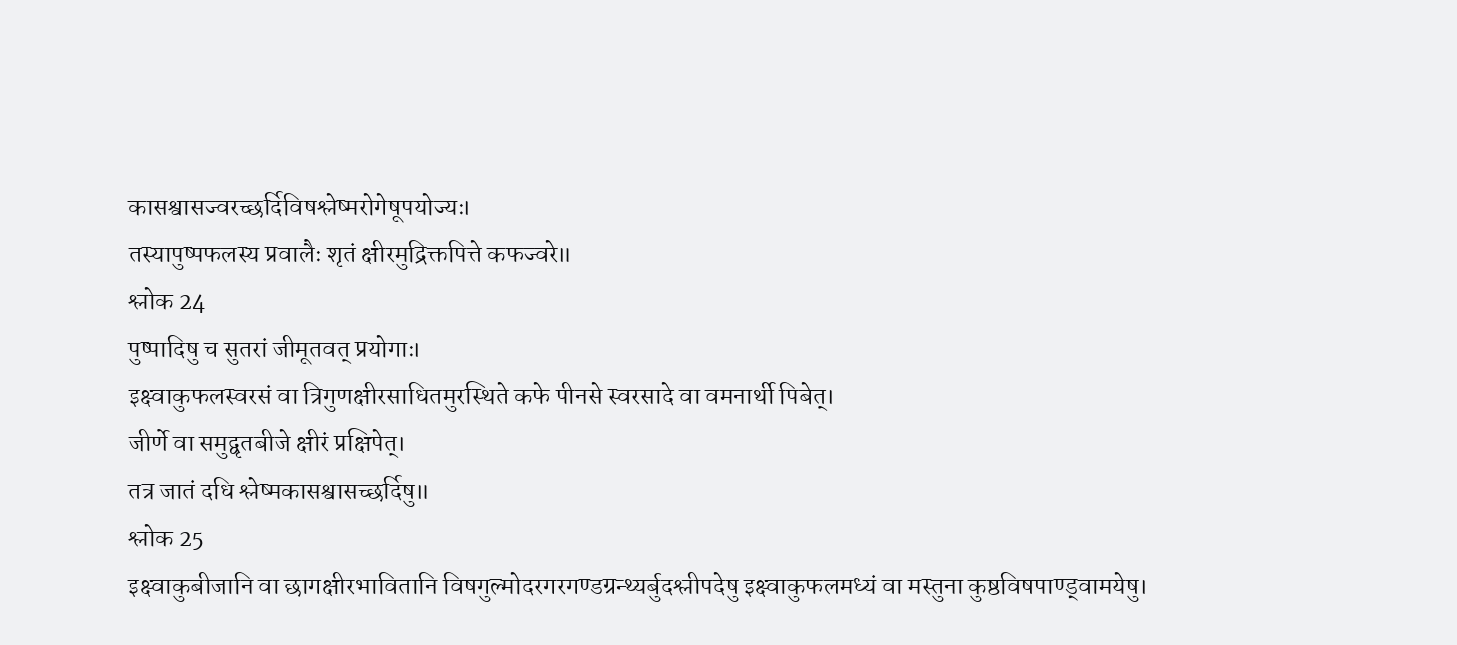कासश्वासज्वरच्छर्दिविषश्लेष्मरोगेषूपयोज्यः।
तस्यापुष्पफलस्य प्रवालैः शृतं क्षीरमुद्रिक्तपित्ते कफज्वरे॥
श्लोक 24
पुष्पादिषु च सुतरां जीमूतवत् प्रयोगाः।
इक्ष्वाकुफलस्वरसं वा त्रिगुणक्षीरसाधितमुरस्थिते कफे पीनसे स्वरसादे वा वमनार्थी पिबेत्।
जीर्णे वा समुद्वृतबीजे क्षीरं प्रक्षिपेत्।
तत्र जातं दधि श्लेष्मकासश्वासच्छर्दिषु॥
श्लोक 25
इक्ष्वाकुबीजानि वा छागक्षीरभावितानि विषगुल्मोदरगरगण्डग्रन्थ्यर्बुदश्लीपदेषु इक्ष्वाकुफलमध्यं वा मस्तुना कुष्ठविषपाण्ड्वामयेषु।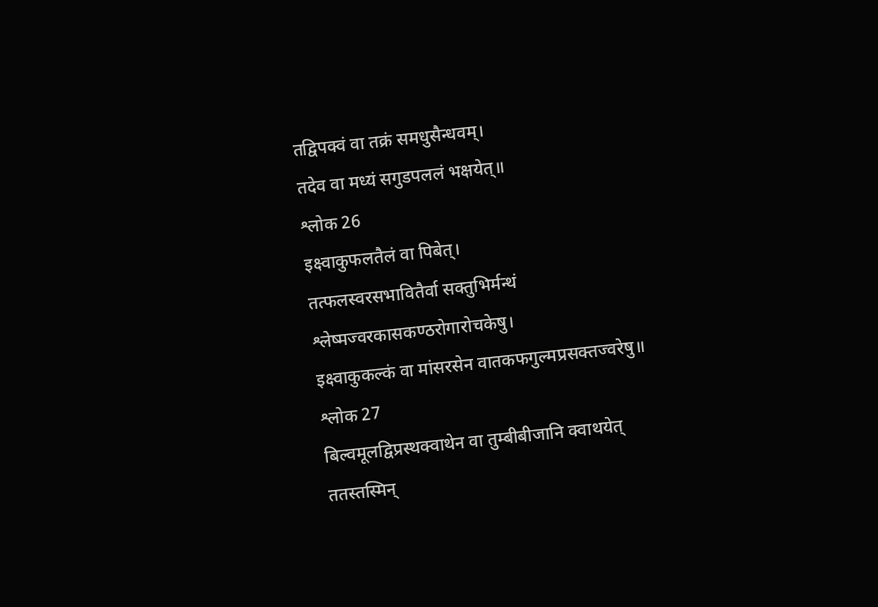तद्विपक्वं वा तक्रं समधुसैन्धवम्।
तदेव वा मध्यं सगुडपललं भक्षयेत्॥
श्लोक 26
इक्ष्वाकुफलतैलं वा पिबेत्।
तत्फलस्वरसभावितैर्वा सक्तुभिर्मन्थं श्लेष्मज्वरकासकण्ठरोगारोचकेषु।
इक्ष्वाकुकल्कं वा मांसरसेन वातकफगुल्मप्रसक्तज्वरेषु॥
श्लोक 27
बिल्वमूलद्विप्रस्थक्वाथेन वा तुम्बीबीजानि क्वाथयेत् ततस्तस्मिन्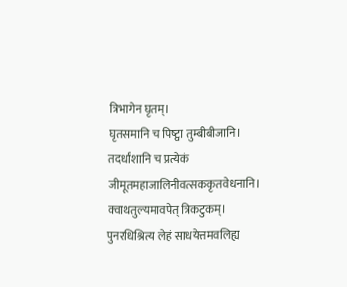त्रिभागेन घृतम्।
घृतसमानि च पिष्ट्वा तुम्बीबीजानि।
तदर्धांशानि च प्रत्येकं जीमूतमहाजालिनीवत्सककृतवेधनानि।
क्वाथतुल्यमावपेत् त्रिकटुकम्।
पुनरधिश्रित्य लेहं साधयेत्तमवलिह्य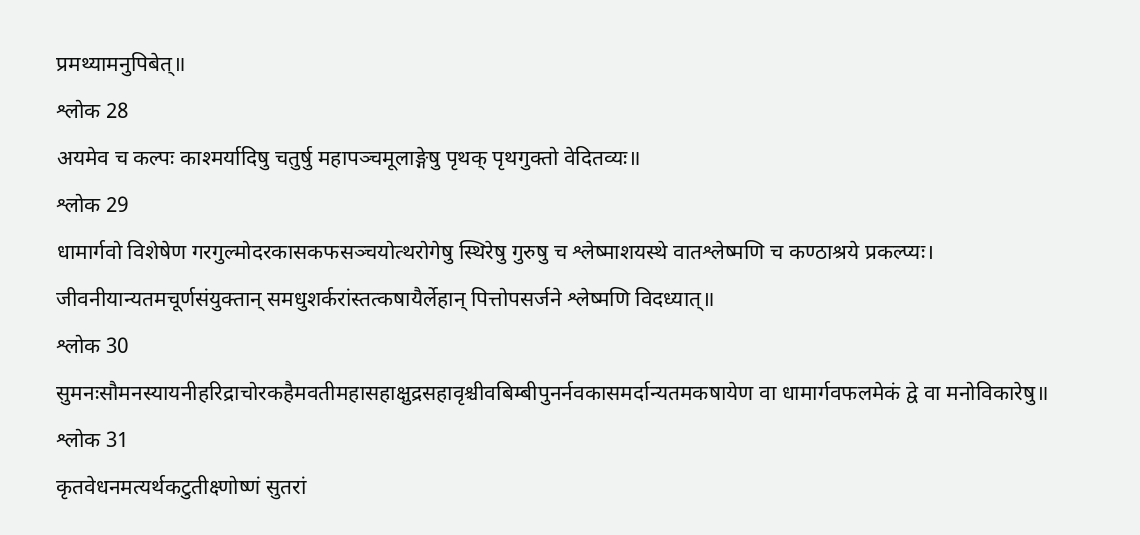प्रमथ्यामनुपिबेत्॥
श्लोक 28
अयमेव च कल्पः काश्मर्यादिषु चतुर्षु महापञ्चमूलाङ्गेषु पृथक् पृथगुक्तो वेदितव्यः॥
श्लोक 29
धामार्गवो विशेषेण गरगुल्मोदरकासकफसञ्चयोत्थरोगेषु स्थिरेषु गुरुषु च श्लेष्माशयस्थे वातश्लेष्मणि च कण्ठाश्रये प्रकल्प्यः।
जीवनीयान्यतमचूर्णसंयुक्तान् समधुशर्करांस्तत्कषायैर्लेहान् पित्तोपसर्जने श्लेष्मणि विदध्यात्॥
श्लोक 30
सुमनःसौमनस्यायनीहरिद्राचोरकहैमवतीमहासहाक्षुद्रसहावृश्चीवबिम्बीपुनर्नवकासमर्दान्यतमकषायेण वा धामार्गवफलमेकं द्वे वा मनोविकारेषु॥
श्लोक 31
कृतवेधनमत्यर्थकटुतीक्ष्णोष्णं सुतरां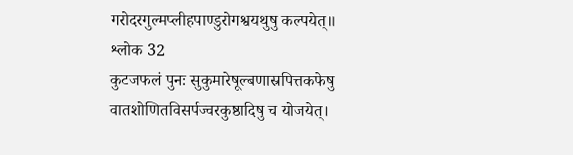गरोदरगुल्मप्लीहपाण्डुरोगश्वयथुषु कल्पयेत्॥
श्लोक 32
कुटजफलं पुनः सुकुमारेषूल्बणास्रपित्तकफेषु वातशोणितविसर्पज्वरकुष्ठादिषु च योजयेत्।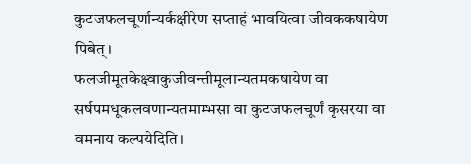कुटजफलचूर्णान्यर्कक्षीरेण सप्ताहं भावयित्वा जीवककषायेण पिबेत्।
फलजीमूतकेक्ष्वाकुजीवन्तीमूलान्यतमकषायेण वा सर्षपमधूकलवणान्यतमाम्भसा वा कुटजफलचूर्णं कृसरया वा वमनाय कल्पयेदिति।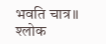भवति चात्र॥
श्लोक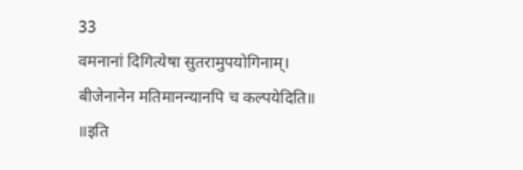33
वमनानां दिगित्येषा सुतरामुपयोगिनाम्।
बीजेनानेन मतिमानन्यानपि च कल्पयेदिति॥
॥इति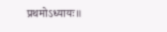प्रथमोऽध्यायः॥